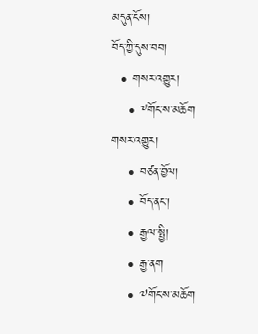མདུན་ངོས།
བོད་ཀྱི་དུས་བབ།
  • གསར་འགྱུར།
    • ༸གོང་ས་མཆོག གསར་འགྱུར།
    • བཙན་བྱོལ།
    • བོད་ནང་།
    • རྒྱལ་སྤྱི།
    • རྒྱ་ནག
    • ༧གོང་ས་མཆོག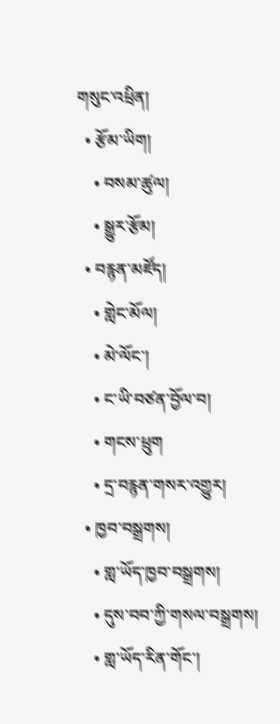གསུང་འཕྲིན།
  • རྩོམ་ཡིག།
    • བསམ་ཚུལ།
    • སྒྱུར་རྩོམ།
  • བརྙན་མཛོད།
    • གླེང་མོལ།
    • མེ་ལོང་།
    • ང་ཡི་བཙན་བྱོལ་བ།
    • གངས་ཕྲུག
    • དྲ་བརྙན་གསར་འགྱུར།
  • ཁྱབ་བསྒྲགས།
    • གླ་ཡོད་ཁྱབ་བསྒྲགས།
    • དུས་བབ་ཀྱི་གསལ་བསྒྲགས།
    • གླ་ཡོད་རིན་གོང་།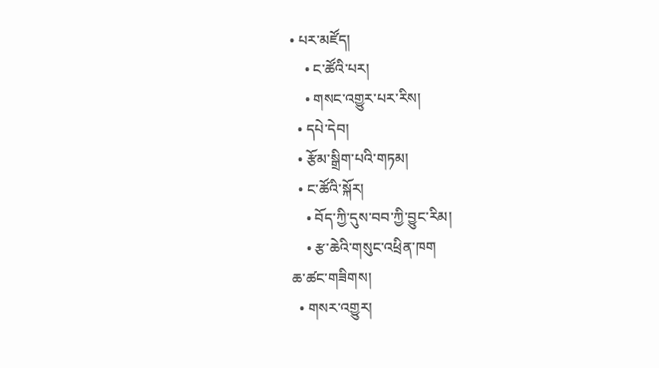• པར་མཛོད།
    • ང་ཚོའི་པར།
    • གསང་འགྱུར་པར་རིས།
  • དཔེ་དེབ།
  • རྩོམ་སྒྲིག་པའི་གཏམ།
  • ང་ཚོའི་སྐོར།
    • བོད་ཀྱི་དུས་བབ་ཀྱི་བྱུང་རིམ།
    • རྩ་ཆེའི་གསུང་འཕྲིན་ཁག
ཆ་ཚང་གཟིགས།
  • གསར་འགྱུར།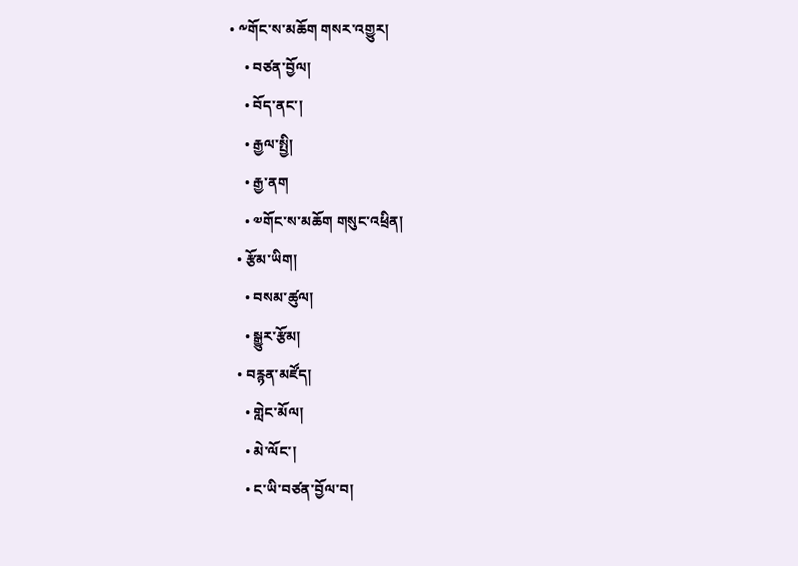• ༸གོང་ས་མཆོག གསར་འགྱུར།
    • བཙན་བྱོལ།
    • བོད་ནང་།
    • རྒྱལ་སྤྱི།
    • རྒྱ་ནག
    • ༧གོང་ས་མཆོག གསུང་འཕྲིན།
  • རྩོམ་ཡིག།
    • བསམ་ཚུལ།
    • སྒྱུར་རྩོམ།
  • བརྙན་མཛོད།
    • གླེང་མོལ།
    • མེ་ལོང་།
    • ང་ཡི་བཙན་བྱོལ་བ།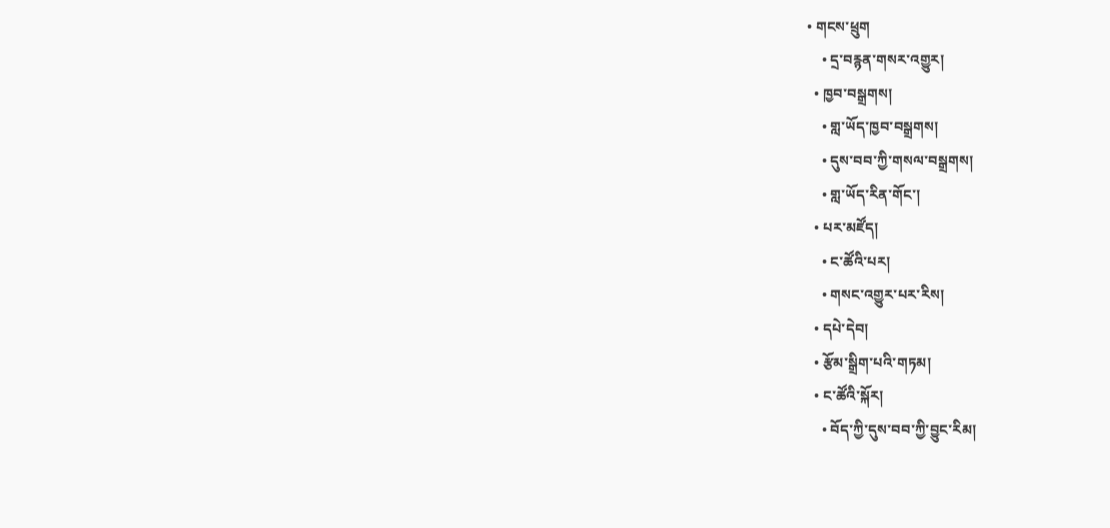• གངས་ཕྲུག
    • དྲ་བརྙན་གསར་འགྱུར།
  • ཁྱབ་བསྒྲགས།
    • གླ་ཡོད་ཁྱབ་བསྒྲགས།
    • དུས་བབ་ཀྱི་གསལ་བསྒྲགས།
    • གླ་ཡོད་རིན་གོང་།
  • པར་མཛོད།
    • ང་ཚོའི་པར།
    • གསང་འགྱུར་པར་རིས།
  • དཔེ་དེབ།
  • རྩོམ་སྒྲིག་པའི་གཏམ།
  • ང་ཚོའི་སྐོར།
    • བོད་ཀྱི་དུས་བབ་ཀྱི་བྱུང་རིམ།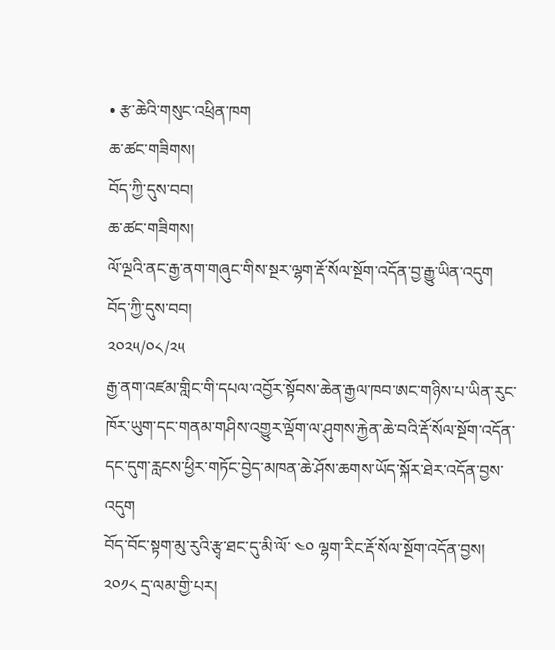• རྩ་ཆེའི་གསུང་འཕྲིན་ཁག
ཆ་ཚང་གཟིགས།
བོད་ཀྱི་དུས་བབ།
ཆ་ཚང་གཟིགས།
ལོ་ལྔའི་ནང་རྒྱ་ནག་གཞུང་གིས་སྔར་ལྷག་རྡོ་སོལ་སྔོག་འདོན་བྱ་རྒྱུ་ཡིན་འདུག
བོད་ཀྱི་དུས་བབ།
༢༠༢༥/༠༨/༢༥
རྒྱ་ནག་འཛམ་གླིང་གི་དཔལ་འབྱོར་སྟོབས་ཆེན་རྒྱལ་ཁབ་ཨང་གཉིས་པ་ཡིན་རུང་ཁོར་ཡུག་དང་གནམ་གཤིས་འགྱུར་ལྡོག་ལ་ཤུགས་རྐྱེན་ཆེ་བའི་རྡོ་སོལ་སྔོག་འདོན་དང་དུག་རླངས་ཕྱིར་གཏོང་བྱེད་མཁན་ཆེ་ཤོས་ཆགས་ཡོད་སྐོར་ཐེར་འདོན་བྱས་འདུག
བོད་བོང་སྟག་མུ་རུའི་རྩྭ་ཐང་དུ་མི་ལོ་ ༤༠ ལྷག་རིང་རྡོ་སོལ་སྔོག་འདོན་བྱས། ༢༠༡༨ དྲ་ལམ་གྱི་པར།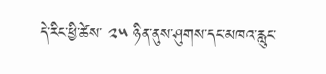དེ་རིང་ཕྱི་ཚེས་ ༢༥ ཉིན་ནུས་ཤུགས་དང་མཁའ་རླུང་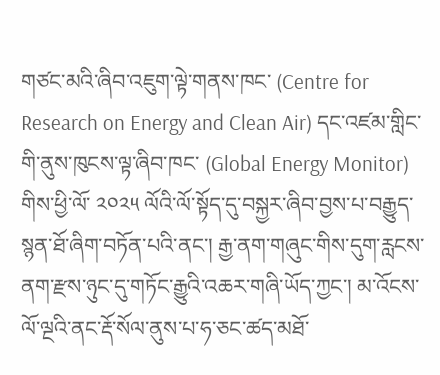གཙང་མའི་ཞིབ་འཇུག་ལྟེ་གནས་ཁང་ (Centre for Research on Energy and Clean Air) དང་འཛམ་གླིང་གི་ནུས་ཁུངས་ལྟ་ཞིབ་ཁང་ (Global Energy Monitor) གིས་ཕྱི་ལོ་ ༢༠༢༥ ལོའི་ལོ་སྟོད་དུ་བསྐྱར་ཞིབ་བྱས་པ་བརྒྱུད་སྙན་ཐོ་ཞིག་བཏོན་པའི་ནང་། རྒྱ་ནག་གཞུང་གིས་དུག་རླངས་ནག་རྫས་ཉུང་དུ་གཏོང་རྒྱུའི་འཆར་གཞི་ཡོད་ཀྱང་། མ་འོངས་ལོ་ལྔའི་ནང་རྡོ་སོལ་ནུས་པ་ཧ་ཅང་ཚད་མཐོ་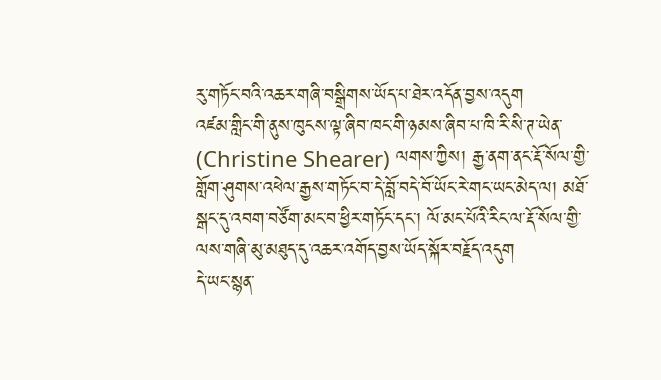རུ་གཏོང་བའི་འཆར་གཞི་བསྒྲིགས་ཡོད་པ་ཐེར་འདོན་བྱས་འདུག
འཛམ་གླིང་གི་ནུས་ཁུངས་ལྟ་ཞིབ་ཁང་གི་ཉམས་ཞིབ་པ་ཁི་རི་སི་ཊ་ཡེན་ (Christine Shearer) ལགས་ཀྱིས། རྒྱ་ནག་ནང་རྡོ་སོལ་གྱི་གློག་ཤུགས་འཕེལ་རྒྱས་གཏོང་བ་དེ་བློ་བདེ་བོ་ཡོང་རེ་གང་ཡང་མེད་ལ། མཐོ་སྒང་དུ་འབག་བཙོག་མང་བ་ཕྱིར་གཏོང་དང་། ལོ་མང་པོའི་རིང་ལ་རྡོ་སོལ་གྱི་ལས་གཞི་མུ་མཐུད་དུ་འཆར་འགོད་བྱས་ཡོད་སྐོར་བརྗོད་འདུག
དེ་ཡང་སྙན་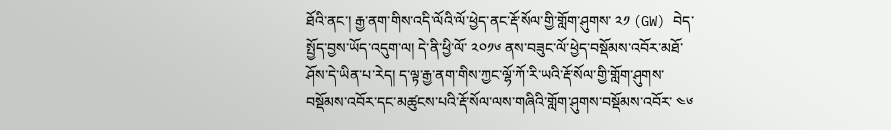ཐོའི་ནང་། རྒྱ་ནག་གིས་འདི་ལོའི་ལོ་ཕྱེད་ནང་རྡོ་སོལ་གྱི་གློག་ཤུགས་ ༢༡ (GW) བེད་སྤྱོད་བྱས་ཡོད་འདུག་ལ། དེ་ནི་ཕྱི་ལོ་ ༢༠༡༦ ནས་བཟུང་ལོ་ཕྱེད་བསྡོམས་འབོར་མཐོ་ཤོས་དེ་ཡིན་པ་རེད། ད་ལྟ་རྒྱ་ནག་གིས་ཀྱང་ལྷོ་ཀོ་རི་ཡའི་རྡོ་སོལ་གྱི་གློག་ཤུགས་བསྡོམས་འབོར་དང་མཚུངས་པའི་རྡོ་སོལ་ལས་གཞིའི་གློག་ཤུགས་བསྡོམས་འབོར་ ༤༦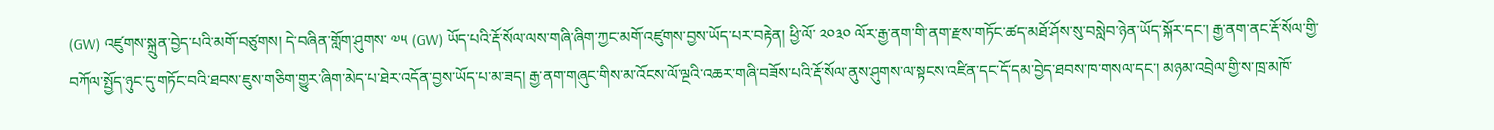(GW) འཛུགས་སྐྲུན་བྱེད་པའི་མགོ་བཙུགས། དེ་བཞིན་གློག་ཤུགས་ ༧༥ (GW) ཡོད་པའི་རྡོ་སོལ་ལས་གཞི་ཞིག་ཀྱང་མགོ་འཛུགས་བྱས་ཡོད་པར་བརྟེན། ཕྱི་ལོ་ ༢༠༣༠ ལོར་རྒྱ་ནག་གི་ནག་རྫས་གཏོང་ཚད་མཐོ་ཤོས་སུ་བསླེབ་ཉེན་ཡོད་སྐོར་དང་། རྒྱ་ནག་ནང་རྡོ་སོལ་གྱི་བཀོལ་སྤྱོད་ཉུང་དུ་གཏོང་བའི་ཐབས་ཇུས་གཅིག་གྱུར་ཞིག་མེད་པ་ཐེར་འདོན་བྱས་ཡོད་པ་མ་ཟད། རྒྱ་ནག་གཞུང་གིས་མ་འོངས་ལོ་ལྔའི་འཆར་གཞི་བཟོས་པའི་རྡོ་སོལ་ནུས་ཤུགས་ལ་སྟངས་འཛིན་དང་དོ་དམ་བྱེད་ཐབས་ཁ་གསལ་དང་། མཉམ་འབྲེལ་གྱི་ས་ཁྲ་མཁོ་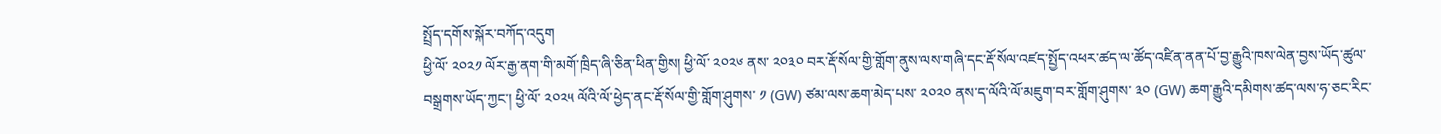སྤྲོད་དགོས་སྐོར་བཀོད་འདུག
ཕྱི་ལོ་ ༢༠༢༡ ལོར་རྒྱ་ནག་གི་མགོ་ཁྲིད་ཞི་ཅིན་ཕིན་གྱིས། ཕྱི་ལོ་ ༢༠༢༦ ནས་ ༢༠༣༠ བར་རྡོ་སོལ་གྱི་གློག་ནུས་ལས་གཞི་དང་རྡོ་སོལ་འཛད་སྤྱོད་འཕར་ཚད་ལ་ཚོད་འཛིན་ནན་པོ་བྱ་རྒྱུའི་ཁས་ལེན་བྱས་ཡོད་ཚུལ་བསྒྲགས་ཡོད་ཀྱང་། ཕྱི་ལོ་ ༢༠༢༥ ལོའི་ལོ་ཕྱེད་ནང་རྡོ་སོལ་གྱི་གློག་ཤུགས་ ༡ (GW) ཙམ་ལས་ཆག་མེད་པས་ ༢༠༢༠ ནས་ད་ལོའི་ལོ་མཇུག་བར་གློག་ཤུགས་ ༣༠ (GW) ཆག་རྒྱུའི་དམིགས་ཚད་ལས་ཧ་ཅང་རིང་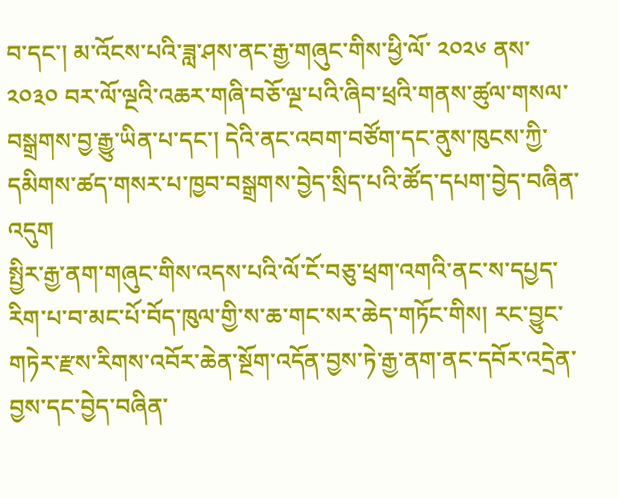བ་དང་། མ་འོངས་པའི་ཟླ་ཤས་ནང་རྒྱ་གཞུང་གིས་ཕྱི་ལོ་ ༢༠༢༦ ནས་ ༢༠༣༠ བར་ལོ་ལྔའི་འཆར་གཞི་བཅོ་ལྔ་པའི་ཞིབ་ཕྲའི་གནས་ཚུལ་གསལ་བསྒྲགས་བྱ་རྒྱུ་ཡིན་པ་དང་། དེའི་ནང་འབག་བཙོག་དང་ནུས་ཁུངས་ཀྱི་དམིགས་ཚད་གསར་པ་ཁྱབ་བསྒྲགས་བྱེད་སྲིད་པའི་ཚོད་དཔག་བྱེད་བཞིན་འདུག
སྤྱིར་རྒྱ་ནག་གཞུང་གིས་འདས་པའི་ལོ་ངོ་བཅུ་ཕྲག་འགའི་ནང་ས་དཔྱད་རིག་པ་བ་མང་པོ་བོད་ཁུལ་གྱི་ས་ཆ་གང་སར་ཆེད་གཏོང་གིས། རང་བྱུང་གཏེར་རྫས་རིགས་འབོར་ཆེན་སྔོག་འདོན་བྱས་ཏེ་རྒྱ་ནག་ནང་དབོར་འདྲེན་བྱས་དང་བྱེད་བཞིན་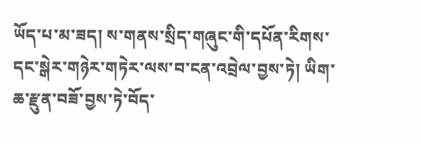ཡོད་པ་མ་ཟད། ས་གནས་སྲིད་གཞུང་གི་དཔོན་རིགས་དང་སྒེར་གཉེར་གཏེར་ལས་བ་ངན་འབྲེལ་བྱས་ཏེ། ཡིག་ཆ་རྫུན་བཟོ་བྱས་ཏེ་བོད་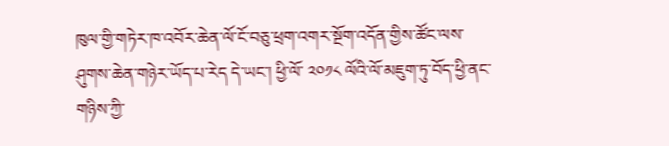ཁུལ་གྱི་གཏེར་ཁ་འབོར་ཆེན་ལོ་ངོ་བཅུ་ཕྲག་འགར་སྔོག་འདོན་གྱིས་ཚོང་ལས་ཤུགས་ཆེན་གཉེར་ཡོད་པ་རེད དེ་ཡང་། ཕྱི་ལོ་ ༢༠༡༨ ལོའི་ལོ་མཇུག་ཏུ་བོད་ཕྱི་ནང་གཉིས་ཀྱི་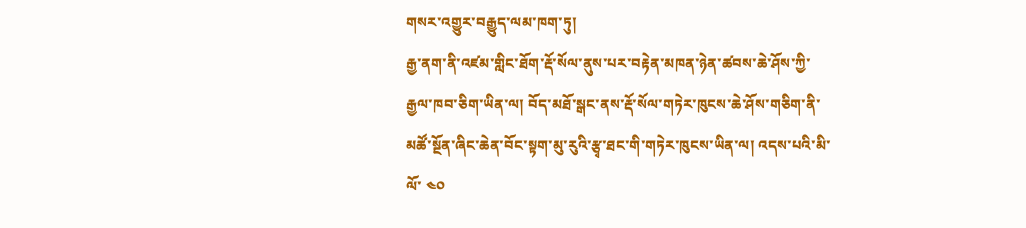གསར་འགྱུར་བརྒྱུད་ལམ་ཁག་ཏུ།
རྒྱ་ནག་ནི་འཛམ་གླིང་ཐོག་རྡོ་སོལ་ནུས་པར་བརྟེན་མཁན་ཉེན་ཚབས་ཆེ་ཤོས་ཀྱི་རྒྱལ་ཁབ་ཅིག་ཡིན་ལ། བོད་མཐོ་སྒང་ནས་རྡོ་སོལ་གཏེར་ཁུངས་ཆེ་ཤོས་གཅིག་ནི་མཚོ་སྔོན་ཞིང་ཆེན་བོང་སྟག་མུ་རུའི་རྩྭ་ཐང་གི་གཏེར་ཁུངས་ཡིན་ལ། འདས་པའི་མི་ལོ་ ༤༠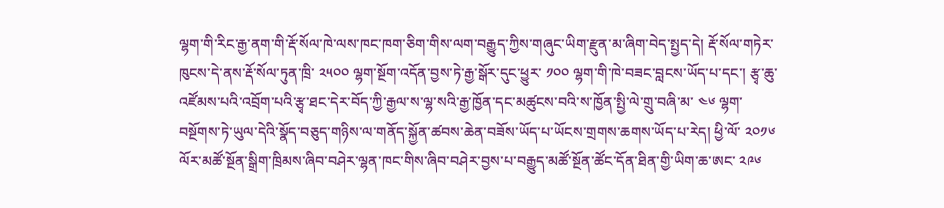ལྷག་གི་རིང་རྒྱ་ནག་གི་རྡོ་སོལ་ཁེ་ལས་ཁང་ཁག་ཅིག་གིས་ལག་བརྒྱུད་ཀྱིས་གཞུང་ཡིག་རྫུན་མ་ཞིག་བེད་སྤྱད་དེ། རྡོ་སོལ་གཏེར་ཁུངས་དེ་ནས་རྡོ་སོལ་ཏུན་ཁྲི་ ༢༥༠༠ ལྷག་སྔོག་འདོན་བྱས་ཏེ་རྒྱ་སྒོར་དུང་ཕྱུར་ ༡༠༠ ལྷག་གི་ཁེ་བཟང་བླངས་ཡོད་པ་དང་། རྩྭ་ཆུ་འཛོམས་པའི་འབྲོག་པའི་རྩྭ་ཐང་དེར་བོད་ཀྱི་རྒྱལ་ས་ལྷ་སའི་རྒྱ་ཁྱོན་དང་མཚུངས་བའི་ས་ཁྱོན་སྤྱི་ལེ་གྲུ་བཞི་མ་ ༤༦ ལྷག་བསྔོགས་ཏེ་ཡུལ་དེའི་སྣོད་བཅུད་གཉིས་ལ་གནོད་སྐྱོན་ཚབས་ཆེན་བཟོས་ཡོད་པ་ཡོངས་གྲགས་ཆགས་ཡོད་པ་རེད། ཕྱི་ལོ་ ༢༠༡༦ ལོར་མཚོ་སྔོན་སྒྲིག་ཁྲིམས་ཞིབ་བཤེར་ལྷན་ཁང་གིས་ཞིབ་བཤེར་བྱས་པ་བརྒྱུད་མཚོ་སྔོན་ཚོང་དོན་ཐིན་གྱི་ཡིག་ཆ་ཨང་ ༢༩༦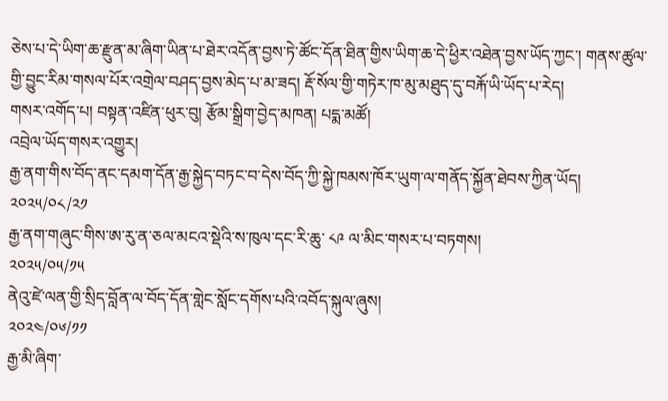ཅེས་པ་དེ་ཡིག་ཆ་རྫུན་མ་ཞིག་ཡིན་པ་ཐེར་འདོན་བྱས་ཏེ་ཚོང་དོན་ཐིན་གྱིས་ཡིག་ཆ་དེ་ཕྱིར་འཐེན་བྱས་ཡོད་ཀྱང་། གནས་ཚུལ་གྱི་བྱུང་རིམ་གསལ་པོར་འགྲེལ་བཤད་བྱས་མེད་པ་མ་ཟད། རྡོ་སོལ་གྱི་གཏེར་ཁ་མུ་མཐུད་དུ་བརྐོ་ཡི་ཡོད་པ་རེད།
གསར་འགོད་པ། བསྟན་འཛིན་ཕུར་བུ། རྩོམ་སྒྲིག་བྱེད་མཁན། པདྨ་མཚོ།
འབྲེལ་ཡོད་གསར་འགྱུར།
རྒྱ་ནག་གིས་བོད་ནང་དམག་དོན་རྒྱ་སྐྱེད་བཏང་བ་དེས་བོད་ཀྱི་སྐྱེ་ཁམས་ཁོར་ཡུག་ལ་གནོད་སྐྱོན་ཐེབས་ཀྱིན་ཡོད།
༢༠༢༥/༠༨/༢༡
རྒྱ་ནག་གཞུང་གིས་ཨ་རུ་ན་ཅལ་མངའ་སྡེའི་ས་ཁུལ་དང་རི་ཆུ་ ༨༩ ལ་མིང་གསར་པ་བཏགས།
༢༠༢༥/༠༥/༡༥
ནེའུ་ཛེ་ལན་གྱི་སྲིད་བློན་ལ་བོད་དོན་གླེང་སློང་དགོས་པའི་འབོད་སྐུལ་ཞུས།
༢༠༢༤/༠༦/༡༡
རྒྱ་མི་ཞིག་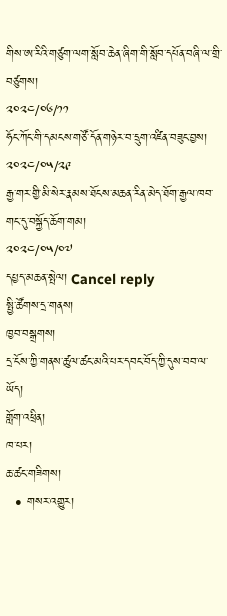གིས་ཨ་རིའི་གཙུག་ལག་སློབ་ཆེན་ཞིག་གི་སློབ་དཔོན་བཞི་ལ་གྲི་བཙུགས།
༢༠༢༤/༠༦/༡༡
ཧོང་ཀོང་གི་དམངས་གཙོ་དོན་གཉེར་བ་དྲུག་འཛིན་བཟུང་བྱས།
༢༠༢༤/༠༥/༢༩
རྒྱ་གར་གྱི་མི་སེར་རྣམས་ཐོངས་མཆན་རིན་མེད་ཐོག་རྒྱལ་ཁབ་གང་དུ་བསྐྱོད་ཆོག་གམ།
༢༠༢༤/༠༥/༠༧
དཔྱད་མཆན་སྤེལ། Cancel reply
སྤྱི་ཚོགས་དྲ་གནས།
ཁྱབ་བསྒྲགས།
དྲ་ངོས་ཀྱི་གནས་ཚུལ་ཚང་མའི་པར་དབང་བོད་ཀྱི་དུས་བབ་ལ་ཡོད།
གློག་འཕྲིན།
ཁ་པར།
ཆ་ཚང་གཟིགས།
  • གསར་འགྱུར།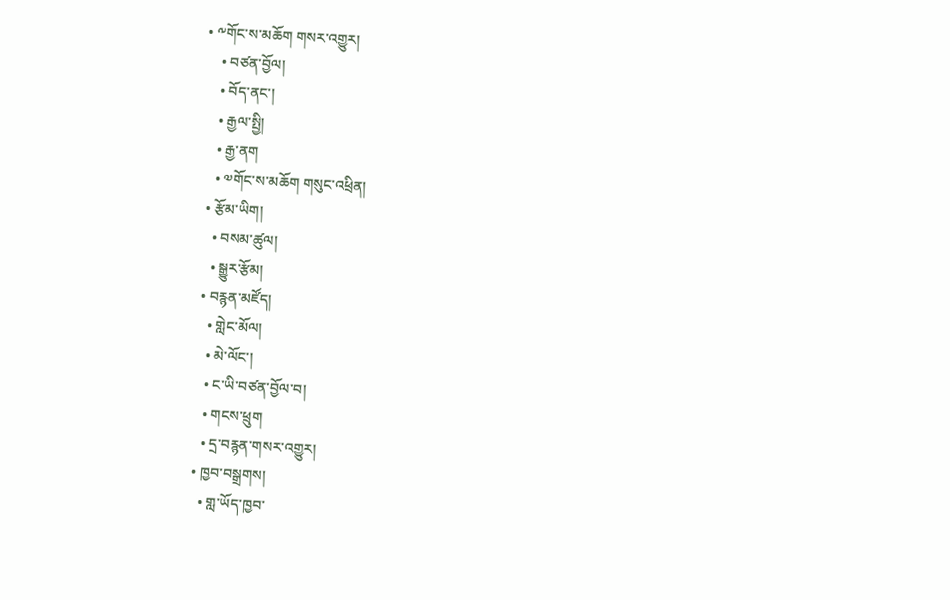• ༸གོང་ས་མཆོག གསར་འགྱུར།
    • བཙན་བྱོལ།
    • བོད་ནང་།
    • རྒྱལ་སྤྱི།
    • རྒྱ་ནག
    • ༧གོང་ས་མཆོག གསུང་འཕྲིན།
  • རྩོམ་ཡིག།
    • བསམ་ཚུལ།
    • སྒྱུར་རྩོམ།
  • བརྙན་མཛོད།
    • གླེང་མོལ།
    • མེ་ལོང་།
    • ང་ཡི་བཙན་བྱོལ་བ།
    • གངས་ཕྲུག
    • དྲ་བརྙན་གསར་འགྱུར།
  • ཁྱབ་བསྒྲགས།
    • གླ་ཡོད་ཁྱབ་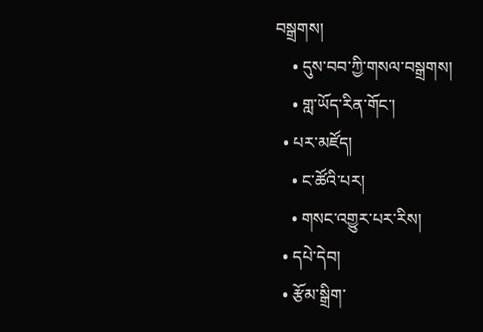བསྒྲགས།
    • དུས་བབ་ཀྱི་གསལ་བསྒྲགས།
    • གླ་ཡོད་རིན་གོང་།
  • པར་མཛོད།
    • ང་ཚོའི་པར།
    • གསང་འགྱུར་པར་རིས།
  • དཔེ་དེབ།
  • རྩོམ་སྒྲིག་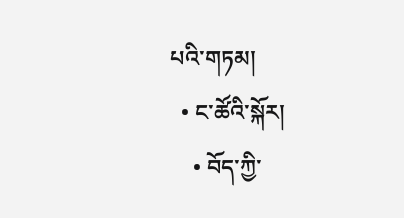པའི་གཏམ།
  • ང་ཚོའི་སྐོར།
    • བོད་ཀྱི་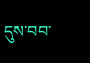དུས་བབ་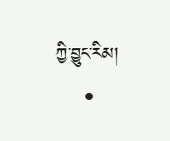ཀྱི་བྱུང་རིམ།
    •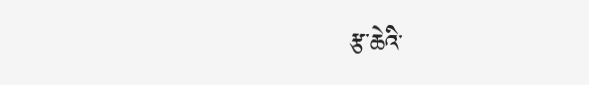རྩ་ཆེའི་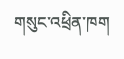གསུང་འཕྲིན་ཁག